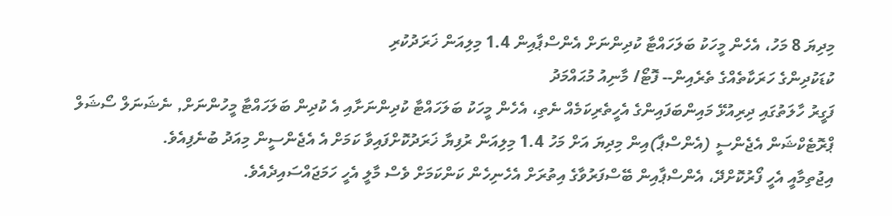މިދިޔަ 8 މަހު، އެހެން މީހަކު ބަލަހައްޓާ ކުދިންނަށް އެންސްޕާއިން 1.4 މިލިއަން ޚަރަދުކުރި
ކުޑަކުދިންގެ ހަރަކާތެއްގެ ތެރެއިން-- ފޮޓޯ/ މާނިއު މުޙައްމަދު
ފަގީރު ހާލަތުގައި ދިރިއުޅޭ މައިންބަފައިންގެ އެހީތެރިކަމެއް ނެތި، އެހެން މީހަކު ބަލަހައްޓާ ކުދިންނަށާއި އެ ކުދިން ބަލަހައްޓާ މީހުންނަށް, ނެޝަނަލް ސޯޝަލް ޕްރޮޓެކްޝަން އެޖެންސީ (އެންސްޕާ)އިން މިދިޔަ އަށް މަހު 1.4 މިލިއަން ރުފިޔާ ޚަރަދުކޮށްފައިވާ ކަމަށް އެ އެޖެންސީން މިއަދު ބުނެފިއެވެ.
އިޖުތިމާއީ އެހީ ފޯރުކޮށްދޭ، އެންސްޕާއިން ބޭސްފަރުވާގެ އިތުރަށް އެހެނިހެން ކަންކަމަށް ވެސް މާލީ އެހީ ހަމަޖައްސައިދެއެވެ.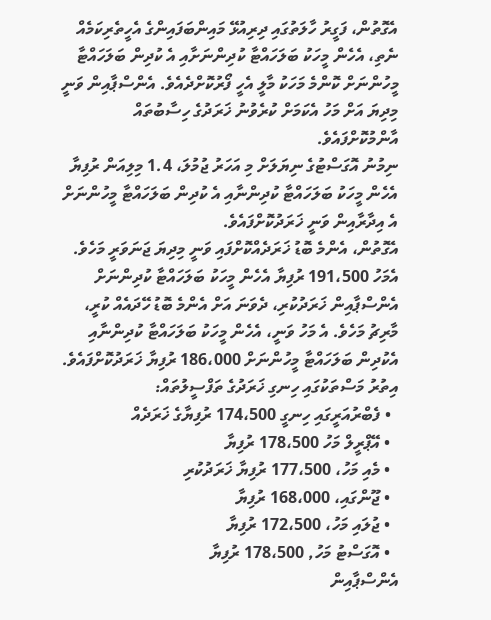އެގޮތުން، ފަގީރު ހާލަތުގައި ދިރިއުޅޭ މައިންބަފައިންގެ އެހީތެރިކަމެއް ނެތި، އެހެން މީހަކު ބަލަހައްޓާ ކުދިންނަށާއި އެ ކުދިން ބަލަހައްޓާ މީހުންނަށް ކޮންމެ މަހަކު މާލީ އެހީ ފޯރުކޮށްދެއެވެ. އެންސްޕާއިން ވަނީ މިދިޔަ އަށް މަހު އެކަމަށް ކުރެވުނު ޚަރަދުގެ ހިސާބުތައް އާންމުކޮށްފައެވެ.
ނިމުނު އޮގަސްޓުގެ ނިޔަލަށް މި އަހަރު ޖުމުލަ، 1.4 މިލިއަން ރުފިޔާ އެހެން މީހަކު ބަލަހައްޓާ ކުދިންނާއި އެ ކުދިން ބަލަހައްޓާ މީހުންނަށް އެ އިދާރާއިން ވަނީ ޚަރަދުކޮށްފައެވެ.
އެގޮތުން، އެންމެ ބޮޑު ޚަރަދެއްކޮށްފައި ވަނީ މިދިޔަ ޖަނަވަރީ މަހެވެ. އެމަހު 191،500 ރުފިޔާ އެހެން މީހަކު ބަލަހައްޓާ ކުދިންނަށް އެންސްޕާއިން ޚަރަދުކުރި، ދެވަނަ އަށް އެންމެ ބޮޑު ހޭދައެއް ކުރީ، މާރިޗު މަހެވެ. އެ މަހު ވަނީ، އެހެން މީހަކު ބަލަހައްޓާ ކުދިންނާއި އެކުދިން ބަލަހައްޓާ މީހުންނަށް 186،000 ރުފިޔާ ޚަރަދުކޮށްފައެވެ.
އިތުރު މަސްތަކުގައި ހިނގި ޚަރަދުގެ ތަފްސީލުތައް:
  • ފެބްރުއަރީގައި ހިނގީ 174،500 ރުފިޔާގެ ޚަރަދެއް
  • އޭޕްރީލް މަހު 178،500 ރުފިޔާ
  • މެއި މަހު، 177،500 ރުފިޔާ ޚަރަދުކުރި
  • ޖޫންގައި، 168،000 ރުފިޔާ
  • ޖުލައި މަހު، 172،500 ރުފިޔާ
  • އޮގަސްޓު މަހު, 178،500 ރުފިޔާ
އެންސްޕާއިން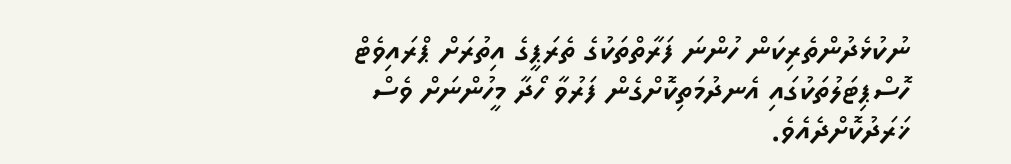ނުކުޅެދުންތެރިކަން ހުންނަ ފަރާތްތަކުގެ ތެރަޕީގެ އިތުރަށް ޕްރައިވެޓް ހޮސްޕިޓަލުތަކުގައި އެނދުމަތިކޮށްގެން ފަރުވާ ހޯދާ މީހުންނަށް ވެސް ޚަރަދުކޮށްދެއެވެ.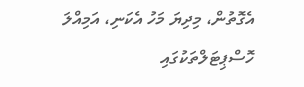އެގޮތުން، މިދިޔަ މަހު އެކަނި، އަމިއްލަ ހޮސްޕިޓަލްތަކުގައި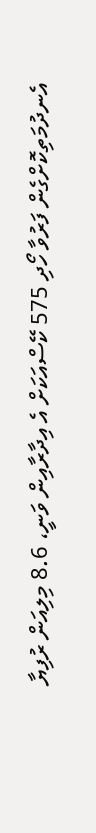އެނދުމަތިކޮށްގެން ފަރުވާ ހޯދި 575 ކޭސްއަކަށް އެ އިދާރާއިން ވަނީ، 8.6 މިލިއަން ރުފިޔާ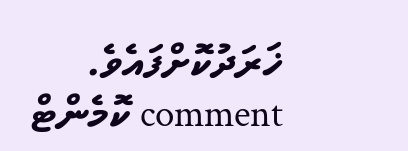ޚަރަދުކޮށްފައެވެ.
comment ކޮމެންޓް